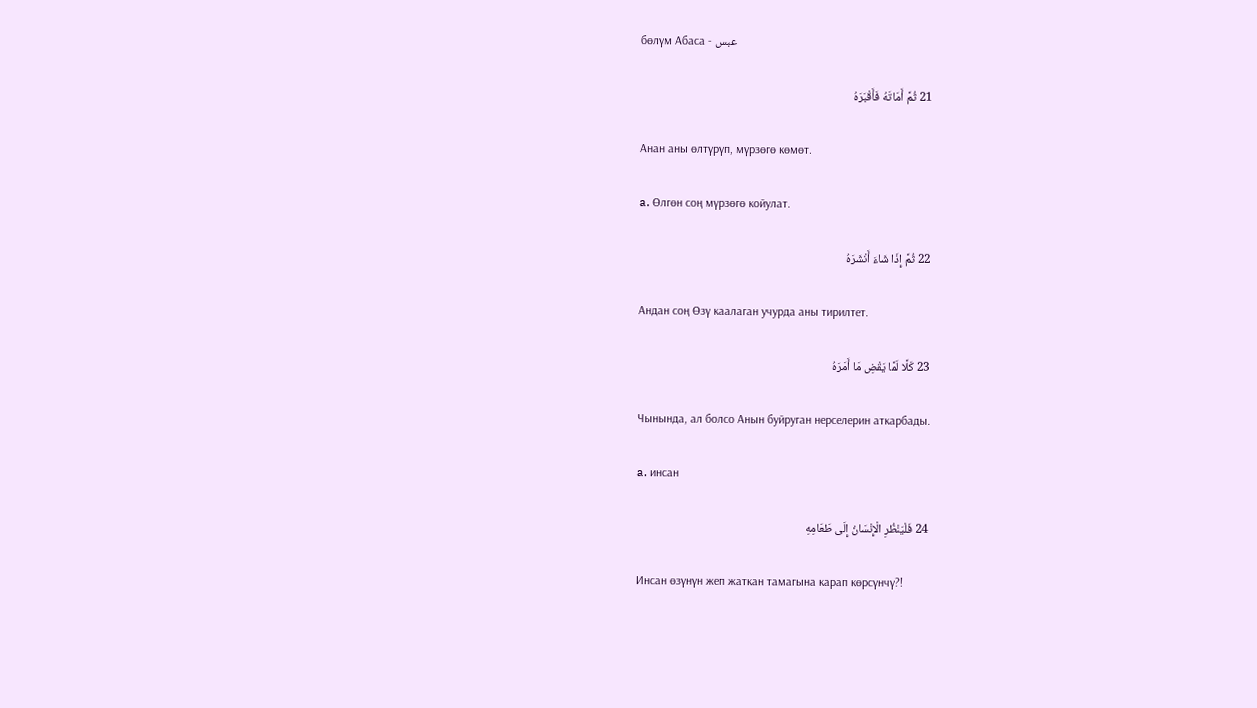бөлүм Абаса - عبس

21 ثُمَّ أَمَاتَهُ فَأَقْبَرَهُ

Анан аны өлтүрүп, мүрзөгө көмөт.

a. Өлгөн соң мүрзөгө койулат.

22 ثُمَّ إِذَا شَاءَ أَنْشَرَهُ

Андан соң Өзү каалаган учурда аны тирилтет.

23 كَلَّا لَمَّا يَقْضِ مَا أَمَرَهُ

Чынында, ал болсо Анын буйруган нерселерин аткарбады.

a. инсан

24 فَلْيَنْظُرِ الْإِنْسَانُ إِلَى طَعَامِهِ

Инсан өзүнүн жеп жаткан тамагына карап көрсүнчү?!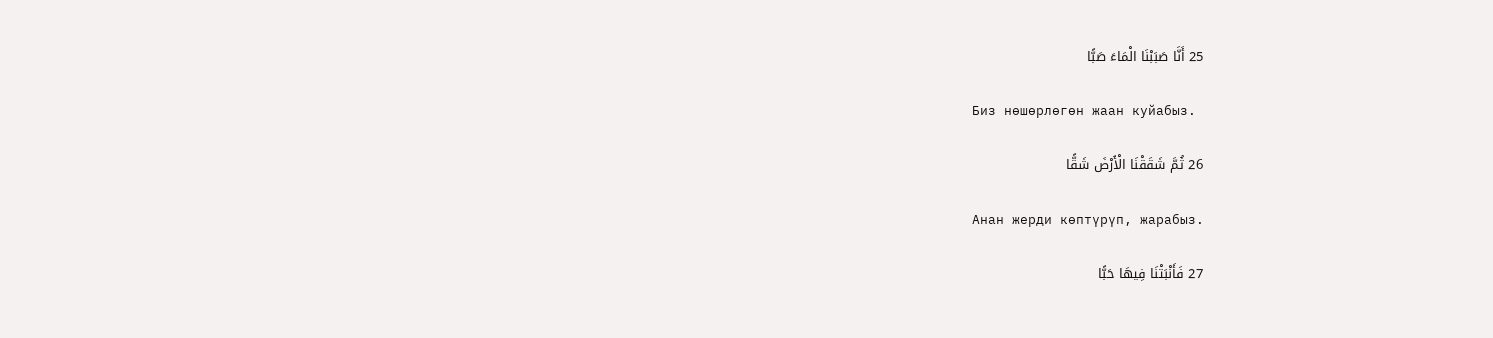25 أَنَّا صَبَبْنَا الْمَاءَ صَبًّا

Биз нөшөрлөгөн жаан куйабыз.

26 ثُمَّ شَقَقْنَا الْأَرْضَ شَقًّا

Анан жерди көптүрүп, жарабыз.

27 فَأَنْبَتْنَا فِيهَا حَبًّا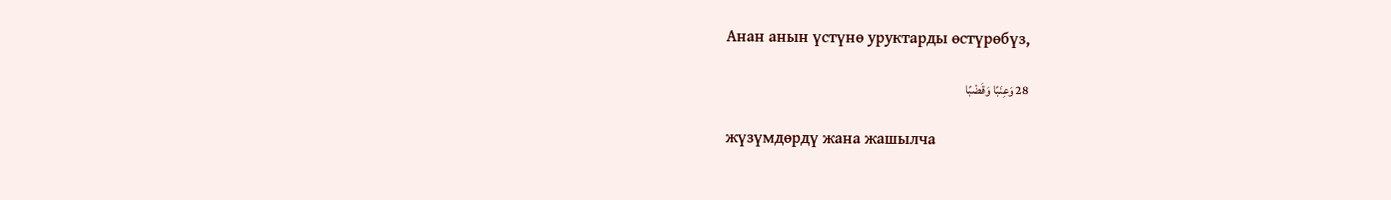Анан анын үстүнө уруктарды өстүрөбүз,

28 وَعِنَبًا وَقَضْبًا

жүзүмдөрдү жана жашылча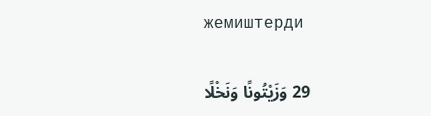жемиштерди

29 وَزَيْتُونًا وَنَخْلًا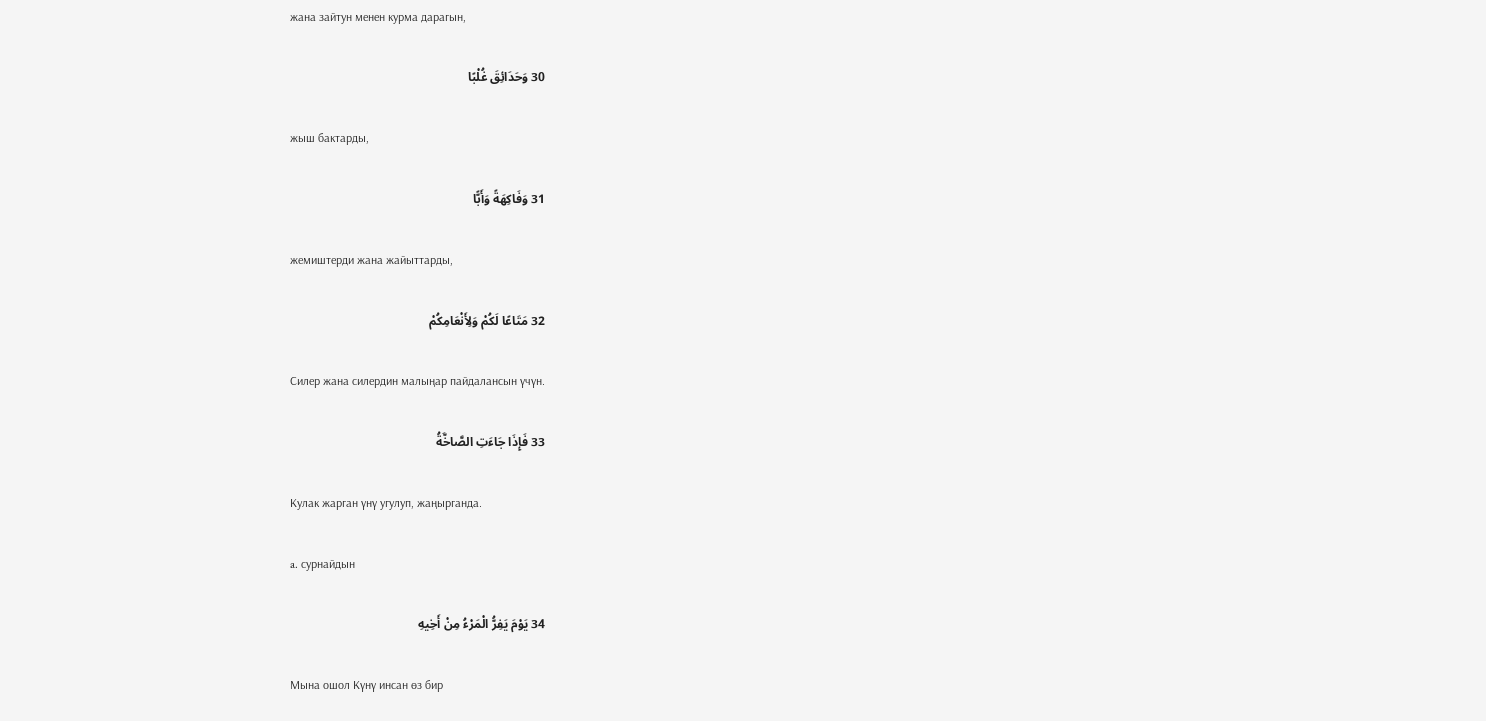жана зайтун менен курма дарагын,

30 وَحَدَائِقَ غُلْبًا

жыш бактарды,

31 وَفَاكِهَةً وَأَبًّا

жемиштерди жана жайыттарды,

32 مَتَاعًا لَكُمْ وَلِأَنْعَامِكُمْ

Силер жана силердин малыңар пайдалансын үчүн.

33 فَإِذَا جَاءَتِ الصَّاخَّةُ

Кулак жарган үнү угулуп, жаңырганда.

a. сурнайдын

34 يَوْمَ يَفِرُّ الْمَرْءُ مِنْ أَخِيهِ

Мына ошол Күнү инсан өз бир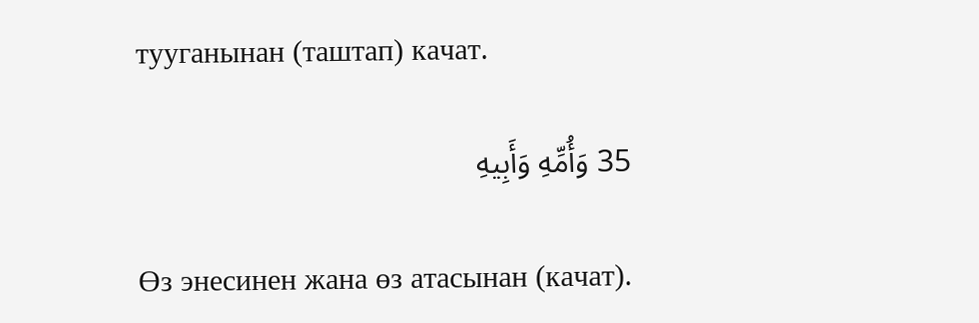тууганынан (таштап) качат.

35 وَأُمِّهِ وَأَبِيهِ

Өз энесинен жана өз атасынан (качат).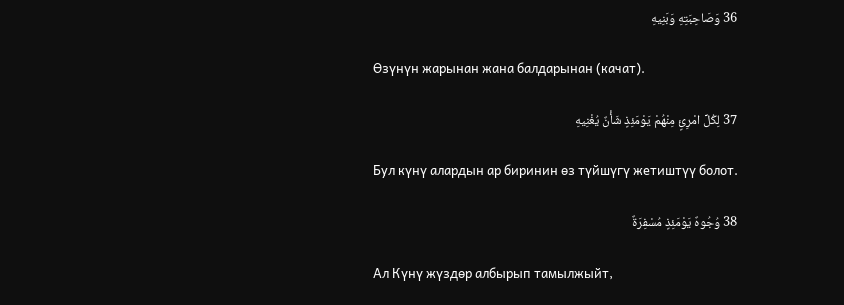36 وَصَاحِبَتِهِ وَبَنِيهِ

Өзүнүн жарынан жана балдарынан (качат).

37 لِكُلِّ امْرِئٍ مِنْهُمْ يَوْمَئِذٍ شَأْنٌ يُغْنِيهِ

Бул күнү алардын ар биринин өз түйшүгү жетиштүү болот.

38 وُجُوهٌ يَوْمَئِذٍ مُسْفِرَةٌ

Ал Күнү жүздөр албырып тамылжыйт,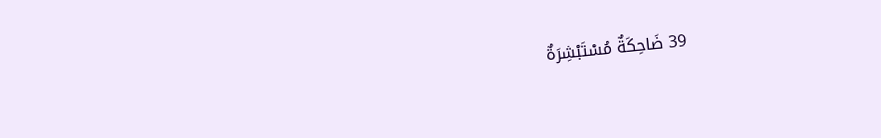39 ضَاحِكَةٌ مُسْتَبْشِرَةٌ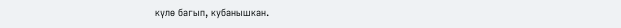күлө багып, кубанышкан.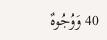40 وَوُجُوهٌ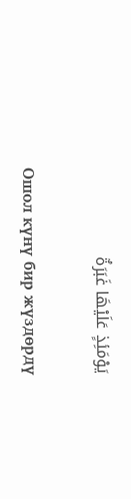يَوْمَئِذٍ عَلَيْهَا غَبَرَةٌ

Ошол күнү бир жүздөрдү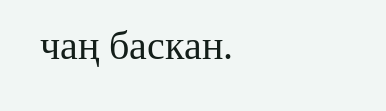чаң баскан.